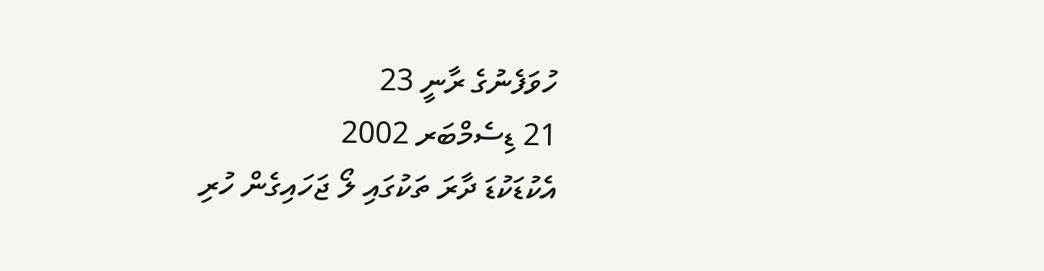ހުވަފެނުގެ ރާނީ 23
21 ޑިސެމްބަރ 2002
އެކުޑަކުޑަ ދާރަ ތަކުގައި ލޯ ޖަހައިގެން ހުރި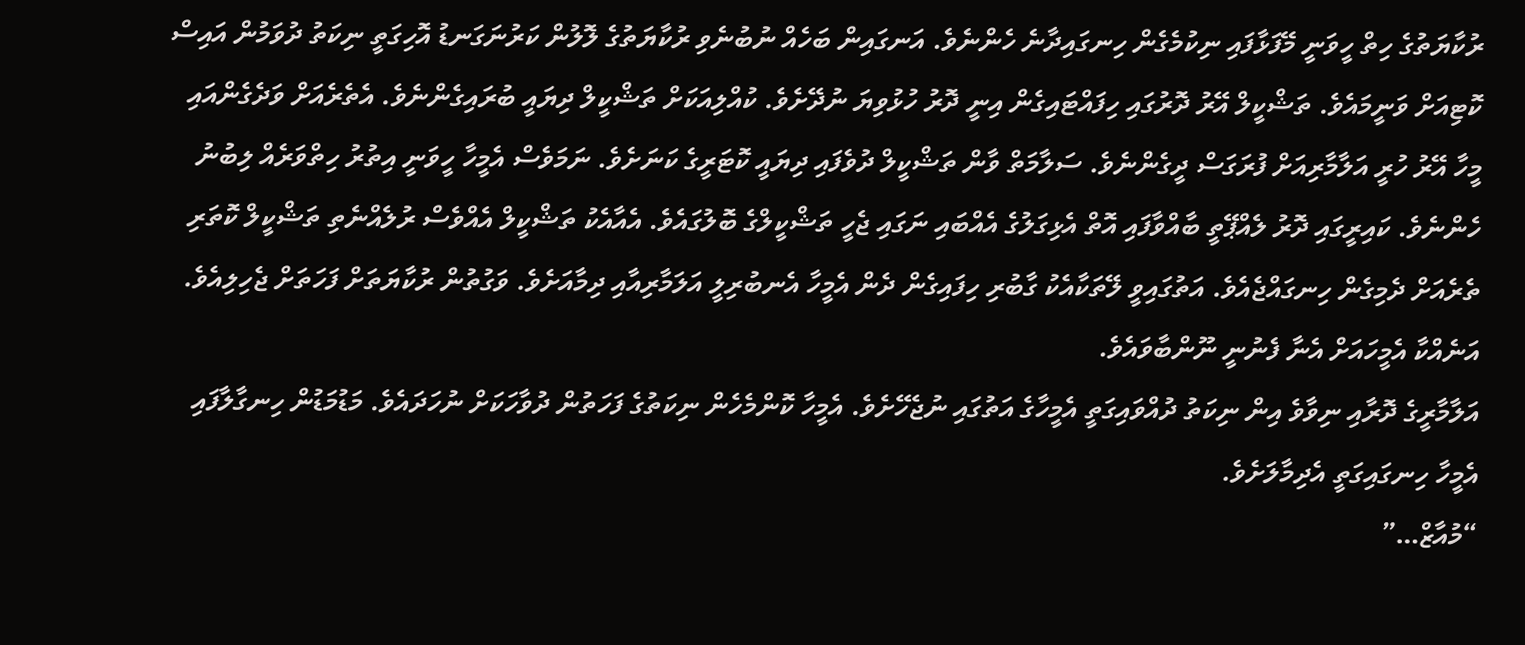ރުކާޔަތުގެ ހިތް ހީވަނީ މޭފަޅާފައި ނިކުމެގެން ހިނގައިދާނެ ހެންނެވެ. އަނގައިން ބަހެއް ނުބުނެވި ރުކާޔަތުގެ ލޮލުން ކަރުނަގަނޑު އޮހިގަތީ ނިކަތު ދުވަމުން އައިސް ކޮޓިއަށް ވަނީމައެވެ. ތަޝްކީލް އޭރު ދޮރުގައި ހިފައްޓައިގެން އިނީ ދޮރު ހުޅުވިޔަ ނުދޭށެވެ. ކުއްލިއަކަށް ތަޝްކީލް ދިޔައީ ބުރައިގެންނެވެ. އެތެރެއަށް ވަދެގެންއައި މީހާ އޭރު ހުރީ އަލާމާރިއަށް ފުރަގަސް ދީގެންނެވެ. ސަލާމަތް ވާން ތަޝްކީލް ދުވެފައި ދިޔައީ ކޮޓަރީގެ ކަނަށެވެ. ނަމަވެސް އެމީހާ ހީވަނީ އިތުރު ހިތްވަރެއް ލިބުނު ހެންނެވެ. ކައިރީގައި ދޮރު ލެއްޕޭތީ ބާއްވާފައި އޮތް އެޅިގަލުގެ އެއްބައި ނަގައި ޖެހީ ތަޝްކީލްގެ ބޮލުގައެވެ. އެއާއެކު ތަޝްކީލް އެއްވެސް ރުލެއްނެތި ތަޝްކީލް ކޮތަރި ތެރެއަށް ދެމިގެން ހިނގައްޖެއެވެ. އަތުގައިވީ ލޭތަކާއެކު ގާބުރި ހިފައިގެން ދެން އެމީހާ އެނބުރިލީ އަލަމާރިއާއި ދިމާއަށެވެ. ވަގުތުން ރުކާޔަތަށް ފަހަތަށް ޖެހިލިއެވެ. އަނެއްކާ އެމީހައަށް އެނާ ފެނުނީ ނޫންބާވައެވެ.
އަލާމާރީގެ ދޮރާއި ނިވާވެ އިން ނިކަތު ދުއްވައިގަތީ އެމީހާގެ އަތުގައި ނުޖެހޭށެވެ. އެމީހާ ކޮންމެހެން ނިކަތުގެ ފަހަތުން ދުވާހަކަށް ނުހަދައެވެ. މަޑުމަޑުން ހިނގާލާފައި އެމީހާ ހިނގައިގަތީ އެދިމާލަށެވެ.
“މުއާޒް…”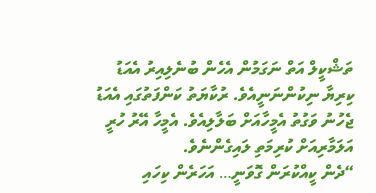ތަޝްކީލް އަތް ނަގަމުން އެހެން ބުނެލިއިރު އެއަޑު ކިރިޔާ ނިކުންނަނީއެވެ. ރުކާޔަތު ކަންފަތުގައި އެއަޑު ޖެހުނު ވަގުތު އެމީހާއަށް ބަލާލިއެވެ. އެމީހާ އޭރު ހުރީ އަލަމާރިއަށް ކުރިމަތި ލައިގެންނެވެ.
“ދެން ކީއްކުރަން ގޮވަނީ… އަހަރެން ކިހައި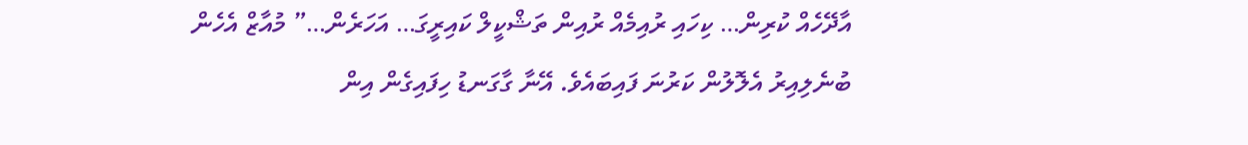އާދޭހެއް ކުރިން… ކިހައި ރުއިމެއް ރުއިން ތަޝްކީލް ކައިރީގަ… އަހަރެން…” މުއާޒް އެހެން ބުނެލިއިރު އެލޮލުން ކަރުނަ ފައިބައެވެ. އޭނާ ގާގަނޑު ހިފައިގެން އިން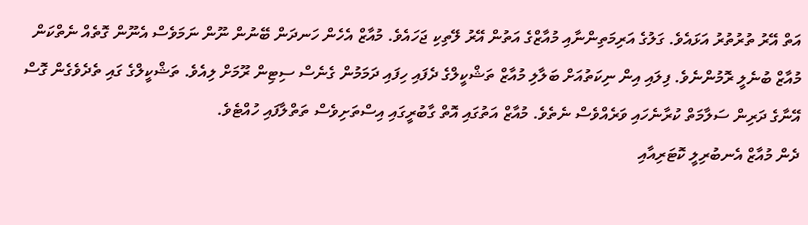އަތް އޭރު ތުރުތުރު އަޅައެވެ. ގަލުގެ އަރިމަތިންނާއި މުއާޒްގެ އަތުން އޭރު ލޭތިކި ޖަހައެވެ. މުއާޒް އެހެން ހަނދަން ބޭނުން ނޫން ނަމަވެސް އެނޫން ގޮތެއް ނެތްކަން މުއާޒް ބުނެލީ ރޮމުންނެވެ. ފިލައި އިން ނިކަތުއަށް ބަލާލި މުއާޒް ތަޝްކީލްގެ ދެފައި ހިފައި ދަމަމުން ގެނެސް ސިޓިން ރޫމަށް ލިއެވެ. ތަޝްކީލްގެ ގައި ތެދެވެގެން ގޮސް އޭނާގެ ދަރިން ސަލާމަތް ކުރާނެހައި ވަރެއްވެސް ނެތެވެ. މުއާޒް އަތުގައި އޮތް ގާބުރީގައި އިސްތަށިވެސް ތަތްލާފައި ހުއްޓެވެ.
ދެން މުއާޒް އެނބުރިލީ ކޮޓަރިއާއި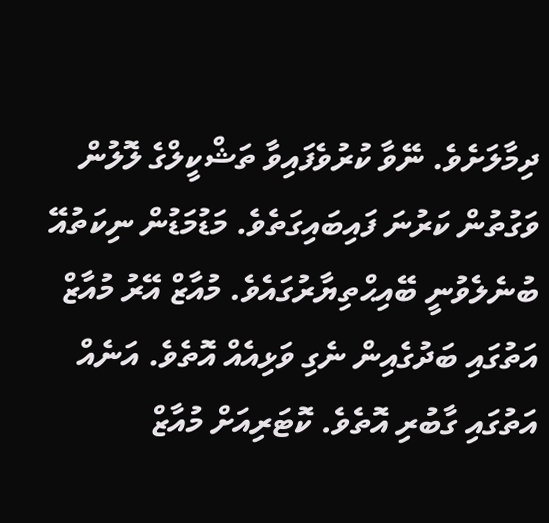ދިމާލަށެވެ. ނޭވާ ކުރުވެފައިވާ ތަޝްކީލްގެ ލޮލުން ވަގުތުން ކަރުނަ ފައިބައިގަތެވެ. މަޑުމަޑުން ނިކަތުއޭ ބުނެލެވުނީ ބޭއިޙްތިޔާރުގައެވެ. މުއާޒް އޭރު މުއާޒް އަތުގައި ބަދުގެއިން ނެގި ވަޅިއެއް އޮތެވެ. އަނެއް އަތުގައި ގާބުރި އޮތެވެ. ކޮޓަރިއަށް މުއާޒް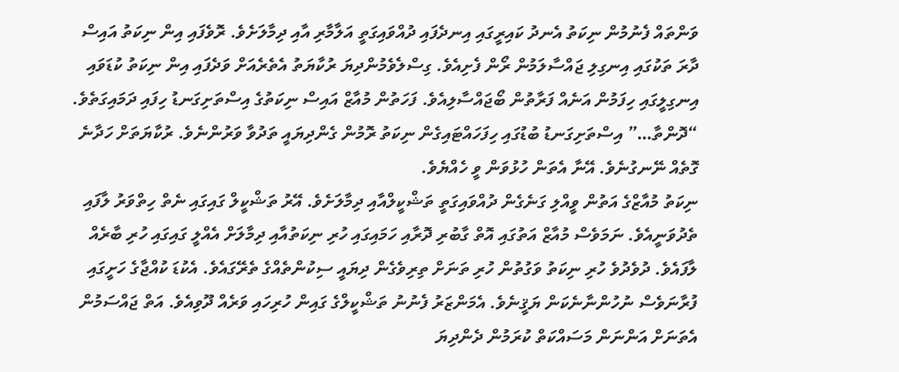ވަންތައް ފެނުމުން ނިކަތު އެނދު ކައިރީގައި އިނދެފައި ދުއްވައިގަތީ އަލާމާރި އާއި ދިމާލަށެވެ. ރޮވެފައި އިން ނިކަތު އައިސް ދާރަ ތަކުގައި އިނގިލި ޖައްސާލަމުން ރޯން ފެށިއެވެ. ގިސްލެވެމުންދިޔަ ރުކާޔަތު އެތެރެއަށް ވަދެފައި އިން ނިކަތު ކުޑަވައި އިނގިލީގައި ހިފަމުން އަނެއް ފަރާތުން ބޯޖައްސާލިއެވެ. ފަހަތުން މުއާޒް އައިސް ނިކަތުގެ އިސްތަށިގަނޑު ހިފައި ދަމައިގަތެވެ.
“ދޮންތާ…” އިސްތަށިގަނޑު ބުޑުގައި ހިފަހައްޓައިގެން ނިކަތު ރޮމުން ގެންދިޔައީ ތަދުވާ ވަރުންނެވެ. ރުކާޔަތަށް ހަދާނެ ގޮތެއް ނޭނގުނެވެ. އޭނާ އެތަން ހުޅުވަން ވީ ހެއްޔެވެ.
ނިކަތު މުއާޒްގެ އަތުން ވީއްލި ގަނެގެން ދުއްވައިގަތީ ތަޝްކީލްއާއި ދިމާލަށެވެ. އޭރު ތަޝްކީލް ގައިގައި ނެތް ހިތްވަރު ލާފައި ތެދުވަނީއެވެ. ނަމަވެސް މުއާޒް އަތުގައި އޮތް ގާބުރި ދޮރާއި ހަމައިގައި ހުރި ނިކަތުއާއި ދިމާލަށް އެއްލީ ގައިގައި ހުރި ބާރެއް ލާފައެވެ. ދުވެދުވެ ހުރި ނިކަތު ވަގުތުން ހުރި ތަނަށް ތިރިވެގެން ދިޔައީ ސިކުންތެއްގެ ތެރޭގައެވެ. އެކުޑަ ކުއްޖާގެ ހަށީގައި ފުރާނަވެސް ނުހުންނާނެކަން ޔަޤީނެވެ. އެމަންޒަރު ފެނުނު ތަޝްކީލްގެ ގައިން ހުރިހައި ވަރެއް ދޫވިއެވެ. އަތް ޖައްސަމުން އެތަނަށް އަންނަން މަސައްކަތް ކުރަމުން ދެންދިޔަ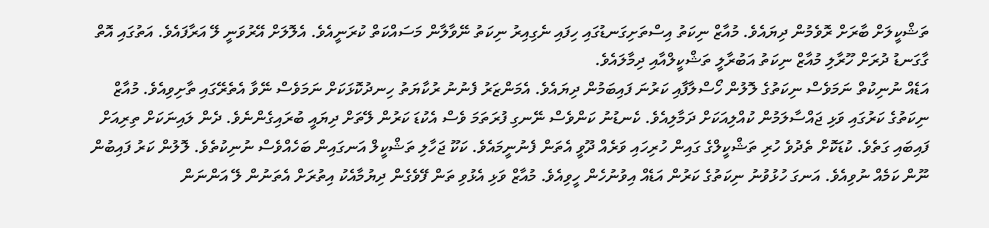ތަޝްކީލަށް ބާރަށް ރޮވެމުން ދިޔައެވެ. މުއާޒް ނިކަތު އިސްތަށިގަނޑުގައި ހިފައި ނެގިއިރު ނިކަތު ނޭވާލާން މަސައްކަތް ކުރަނީއެވެ. އެލޮލަށް އޭރުވަނީ ލޭ އަރާފައެވެ. އަތުގައި އޮތް ގާގަނޑު ދުރަށް ހޫރާލި މުއާޒް ނިކަތު އަބުރާލީ ތަޝްކީލްއާއި ދިމާލައެވެ.
އަޑެއް ނުނިކުތް ނަމަވެސް ނިކަތުގެ ލޮލުން ހޯސްލާފާއި ކަރުނަ ފައިބަމުން ދިޔައެވެ. އެމަންޒަރު ފެނުނު ރުކާޔަތު ހިނދުކޮޅަކަށް ނަމަވެސް ނޭވާ އެތެރޭގައި ތާށިވިއެވެ. މުއާޒް ނިކަތުގެ ކަރުގައި ވަޅި ޖައްސާލަމުން ކުއްލިއަކަށް ދަމާލިއެވެ. ކެނޑުނު ކަންވެސް ނޭނގި ފުރަތަމަ ވެސް އެކުޑަ ކަރުން ލޭތަށް ދިޔައީ ބުރައިގެންނެވެ. ދެން ލައިނަކަށް ތިރިއަށް ފައިބައި ގަތެވެ. ކުޑަކޮށް ތެދުވެ ހުރި ތަޝްކީލްގެ ގައިން ހުރިހައި ވަރެއް ދޫވީ އެތަން ފެނުނީމައެވެ. ކަކޫ ޖަހާލި ތަޝްކީލް އަނގައިން ބަހެއްވެސް ނުނިކުތެވެ. ލޮލުން ކަރު ފައިބުން ނޫން ކަމެއް ނުވިއެވެ. އަނގަ ހުޅުވުނު ނިކަތުގެ ކަރުން އަޑެއް އިވުނުހެން ހީވިއެވެ. މުއާޒް ވަޅި އެޅުވި ތަން ފޭވެގެން ދިޔުމާއެކު އިތުރަށް އެތަނުން ލޭ އަންނަން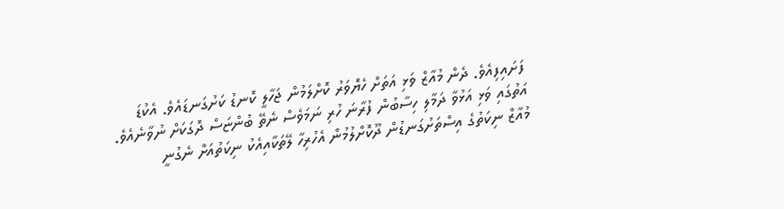ފަށައިފިއެވެ. ދެން މުއާޒް ވަޅި އަތަށް ހެޔޮވަރު ކޮށްލަމުން ޖަހާލީ ކޮނޑު ކަށުގަނޑައެވެ. އެކުޑަ އަތުގައި ވަޅި އަޅުވާ ދަމާލި ހިސާބުން ފުރާނަ ހުރި ނަމަވެސް ނެތޭ ބުންޏަސް ދޮގަކަށް ނުވާނެއެވެ.
މުއާޒް ނިކަތުގެ އިސްތަށުގަނޑުން ދޫކޮށްލުމުން އެހުރިހާ ލޭތަކާއިއެކު ނިކަތުއަށް ނެގުނީ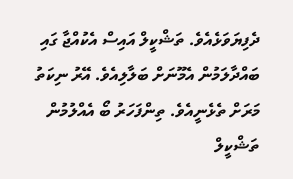ދެފިޔަވަޅެއެވެ. ތަޝްކީލް އައިސް އެކުއްޖާ ގައި ބައްދާލަމުން އެމޫނަށް ބަލާލިއެވެ. އޭރު ނިކަތު މަރަށް ތެޅެނީއެވެ. ތިންފަހަރު ބޯ އެއްލުމުން ތަޝްކީލް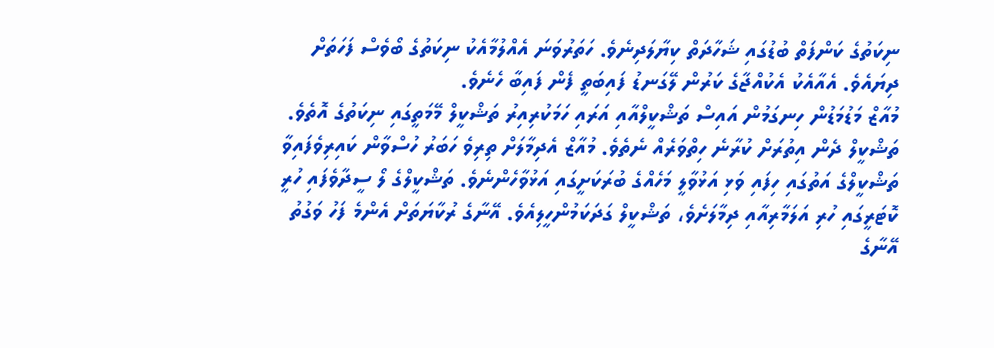ނިކަތުގެ ކަންފަތް ބުޑުގައި ޝަހާދަތް ކިޔާލަދިނެވެ. ހަތަރުވަނަ އެއްލުމާއެކު ނިކަތުގެ ބޯވެސް ފަހަތަށް ދިޔައެވެ. އެއާއެކު އެކުއްޖާގެ ކަރުން ލޭގަނޑު ފައިބަތީ ފެން ފައިބާ ހެނެވެ.
މުއާޒް މަޑުމަޑުން ހިނގަމުން އައިސް ތަޝްކީލްއާއި އަރައި ހަމަކުރިއިރު ތަޝްކީލް މޭމަތީގައި ނިކަތުގެ އޮތެވެ. ތަޝްކީލް ދެން އިތުރަށް ކުރާނެ ހިތްވަރެއް ނެތެވެ. މުއާޒް އެދިމާލަށް ތިރިވެ ހަބަރު ހުސްވާން ކައިރިވެފައިވާ ތަޝްކީލްގެ އަތުގައި ހިފައި ވަޅި އަޅުވާލީ މަހެއްގެ ބުރަކަށީގައި އަޅުވާހެންނެވެ. ތަޝްކީލްގެ ލޯ ސީދާވެފައި ހުރީ ކޮޓަރީގައި ހުރި އަލަމާރިއާއި ދިމާލަށެވެ، ތަޝްކީލް ގަދަކަމުންހީލިއެވެ. އޭނާގެ ރުކާޔަތަށް އެންމެ ފަހު ވަގުތު އޭނާގެ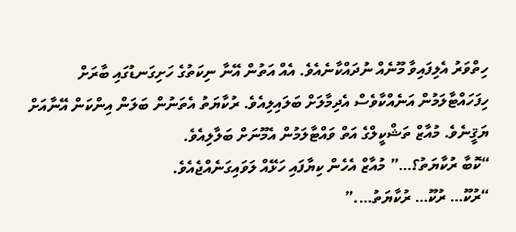ހިތްވަރު އެލިފައިވާ މޫނެއް ނުދައްކާނެއެވެ. އެއް އަތުން އޭނާ ނިކަތުގެ ހަށިގަނޑުގައި ބާރަށް ހިފަހައްޓާލަމުން އަނެއްކާވެސް އެދިމާލަށް ބަލައިލިއެވެ. ރުކާޔަތު އެތަނުން ބަލަން އިންކަން އޭނާއަށް ޔަޤީނެވެ. މުއާޒް ތަޝްކީލްގެ އަތް ވައްޓާލަމުން އެމޫނަށް ބަލާލިއެވެ.
“ކޮބާ ރުކާޔަތު؟…” މުއާޒް އެހެން ކިޔާފައި ހަޅޭއް ލަވައިގަނެއްޖެއެވެ.
“ރުކޫ… ރުކޫ… ރުކާޔަތު….”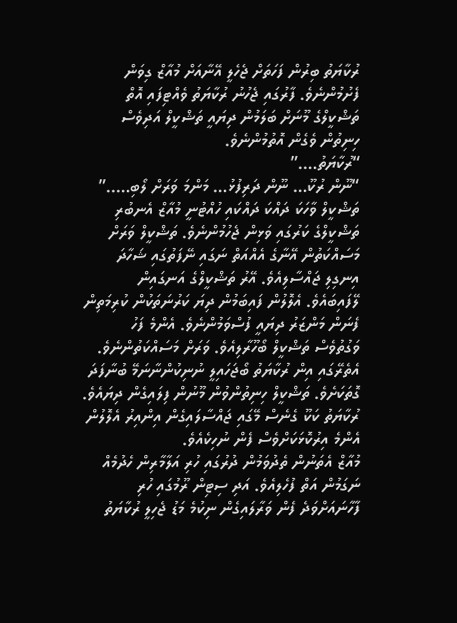ރުކާޔަތު ބިރުން ފަހަތަށް ޖެހެލީ އޭނާއަށް މުއާޒް ގިވަން ފެށުމުންނެވެ. ފާރުގައި ޖެހުނު ރުކާޔަތު ވެއްޓިފައި އޮތް ތަޝްކީލްގެ މޫނަށް ބަލަމުން ދިޔައީ ތަޝްކީލް އަދިވެސް ހިނިތުން ވެގެން އޮތުމުންނެވެ.
“ރުކާޔަތު….”
“ނޫން ރުކޫ… ނޫން ދަރިފުޅު… މަންމަ ވަރަށް ލޯބި…..” ތަޝްކީލް ވާހަކަ ދައްކަ ދައްކައި ހުއްޓުނީ މުއާޒް އެނބުރި ތަޝްކީލްގެ ކަރުގައި ވަޅިން ޖެހުމުންނެވެ. ތަޝްކީލް ވަރަށް މަސައްކަތުން އޭނާގެ އެއްއަތް ނަގައި ނޭފަތުގައި ޝަހާދަ އިނގިލި ޖައްސާލިއެވެ. އޭރު ތަޝްކީލްގެ އަނގައިން ލޭފައިބައެވެ. އެލޮލުން ފައިބަމުން ދިޔަ ކަރުނަތަކުން ކުރިމަތިން ފެނަން މަންޒަރު ދިޔައީ ފުސްވަމުންނެވެ. އެންމެ ފަހު ވަގުތުވެސް ތަޝްކީލް ބޯހޫރާލިއެވެ. ވަރަށް މަސައްކަތުންނެވެ. އެތެރޭގައި އިން ރުކާޔަތު ބޯޖަހައިލީ ނުނިކުންނާނަމޭ ބުނާފަދަ ގޮތަކަށެވެ. ތަޝްކީލް ހިނިތުންވުން މޫނުން ފިލައިގެން ދިޔައެވެ. ރުކާޔަތު ކަކޫ ގެނެސް މޭގައި ޖައްސާލައިގެން އިންއިރު އެލޮލުން އެންމެ އިރުކޮޅަކަށްވެސް ފެން ނުހިކެއެވެ.
މުއާޒް އެތަނުން ތެދުވަމުން ދުރުގައި ހުރި އަލާމާރިން ހެދުމެއް ނަގަމުން އަތް ފުހެލިއެވެ. އަދި ސިޓިން ރޫމުގައި ހުރި ފާހާނައަށްވަދެ ފެން ވަރާލައިގެން ނިކުމެ މަޑު ޖެހިލީ ރުކާޔަތު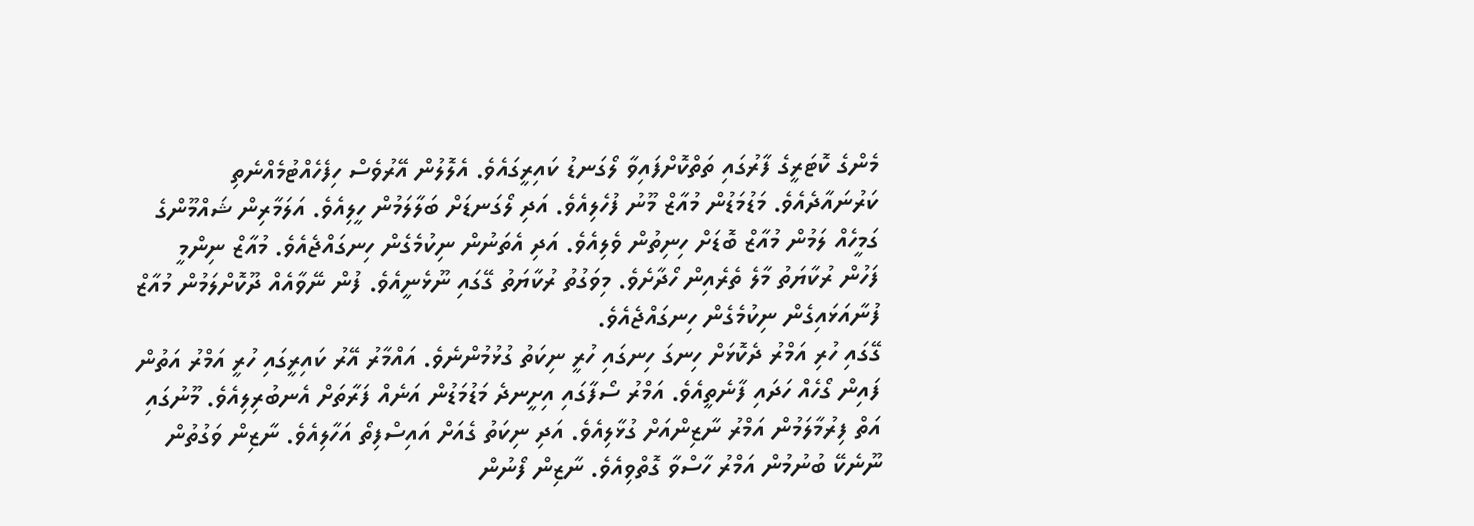މެންގެ ކޮޓަރީގެ ފާރުގައި ތަތްކޮށްފައިވާ ލޯގަނޑު ކައިރީގައެވެ. އެލޮލުން އޭރުވެސް ހިފެހެއްޓުމެއްނެތި ކަރުނައާދެއެވެ. މަޑުމަޑުން މުއާޒް މޫނު ފުހެލިއެވެ. އަދި ލޯގަނޑަށް ބަލާލަމުން ހީލިއެވެ. އަލަމާރިން ޝައްމޫންގެ ގަމީހެއް ލަމުން މުއާޒް ބޮޑަށް ހިނިތުން ވެލިއެވެ. އަދި އެތަނުން ނިކުމެގެން ހިނގައްޖެއެވެ. މުއާޒް ނިންމީ ފަހުން ރުކާޔަތު މާލެ ތެރެއިން ހޯދާށެވެ. މިވަގުތު ރުކާޔަތު ގޭގައި ނޫޅެނީއެވެ. ފުން ނޭވާއެއް ދޫކޮށްލަމުން މުއާޒް ފުނާއަޅައިގެން ނިކުމެގެން ހިނގައްޖެއެވެ.
ގޭގައި ހުރި އަމްރު ދެކޮޅަށް ހިނގަ ހިނގައި ހުރީ ނިކަތު ގުޅުމުންނެވެ. އައްމާރު އޭރު ކައިރީގައި ހުރީ އަމްރު އަތުން ފައިން ގޯހެއް ހަދައި ފާނެތީއެވެ. އަމްރު ސޯފާގައި އިށީނދެ މަޑުމަޑުން އަނެއް ފަރާތަށް އެނބުރިލިއެވެ. މޫނުގައި އަތް ފިރުމާލަމުން އަމްރު ނާޒިންއަށް ގުޅާލިއެވެ. އަދި ނިކަތު ގެއަށް އައިސްފިތޯ އަހާލިއެވެ. ނާޒިން ވަގުތުން ނޫނެކޭ ބުނުމުން އަމްރު ހާސްވާ ގޮތްވިއެވެ. ނާޒިން ފޯނުން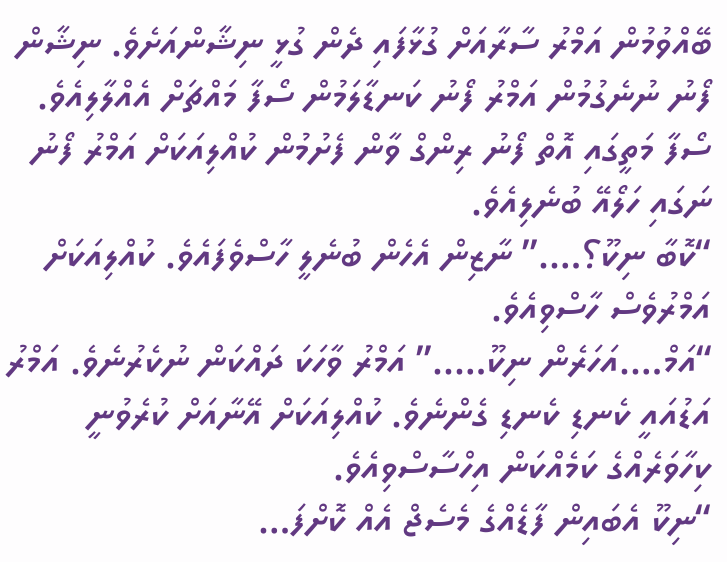ބޭއްވުމުން އަމްރު ސާރާއަށް ގުޅާފައި ދެން ގުޅީ ނިޝާންއަށެވެ. ނިޝާން ފޯނު ނުނެގުމުން އަމްރު ފޯނު ކަނޑާލަމުން ސޯފާ މައްޗަށް އެއްލާލިއެވެ. ސޯފާ މަތީގައި އޮތް ފޯނު ރިންގް ވާން ފެށުމުން ކުއްލިއަކަށް އަމްރު ފޯނު ނަގައި ހަލޯއޭ ބުނެލިއެވެ.
“ކޮބާ ނިކޫ؟….” ނާޒިން އެހެން ބުނެލީ ހާސްވެފައެވެ. ކުއްލިއަކަށް އަމްރުވެސް ހާސްވިއެވެ.
“އަމް….އަހަރެން ނިކޫ…..” އަމްރު ވާހަކަ ދައްކަން ނުކެރުނެވެ. އަމްރު އަޑުއައީ ކެނޑި ކެނޑި ގެންނެވެ. ކުއްލިއަކަށް އޭނާއަށް ކުރެވުނީ ކިހާވަރެއްގެ ކަމެއްކަން އިހްސާސްވިއެވެ.
“ނިކޫ އެބައިން ފާޑެއްގެ މެސެޖް އެއް ކޮށްފަ…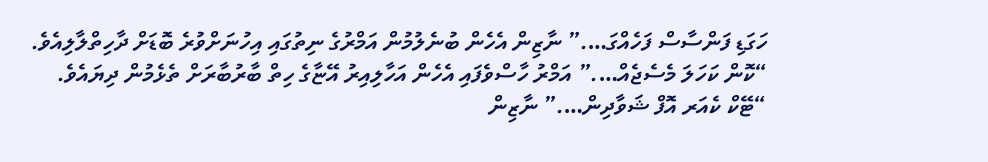ހަގަޑި ފަންސާސް ފަހެއްގަ….” ނާޒިން އެހެން ބުނެލުމުން އަމްރުގެ ނިތުގައި އިހުނަށްވުރެ ބޮޑަށް ދާހިތްލާލިއެވެ.
“ކޮން ކަހަލަ މެސެޖެއް….” އަމްރު ހާސްވެފައި އެހެން އަހާލިއިރު އޭޏާގެ ހިތް ބާރުބާރަށް ތެޅެމުން ދިޔައެވެ.
“ޓޭކް ކެއަރ އޮފް ޝަވާދިން….” ނާޒިން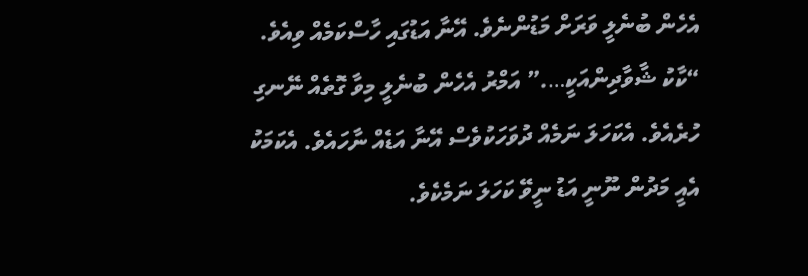އެހެން ބުނެލީ ވަރަށް މަޑުންނެވެ. އޭނާ އަޑުގައި ހާސްކަމެއް ވިއެވެ.
“ކާކު ޝާވާދިންއަކީ….” އަމްރު އެހެން ބުނެލީ މިވާ ގޮތެއް ނޭނގި ހުރެއެވެ. އެކަހަލަ ނަމެއް ދުވަހަކުވެސް އޭނާ އަޑެއް ނާހައެވެ. އެކަމަކު އެއީ މަދުން ނޫނީ އަޑު ނީވޭ ކަހަލަ ނަމެކެވެ.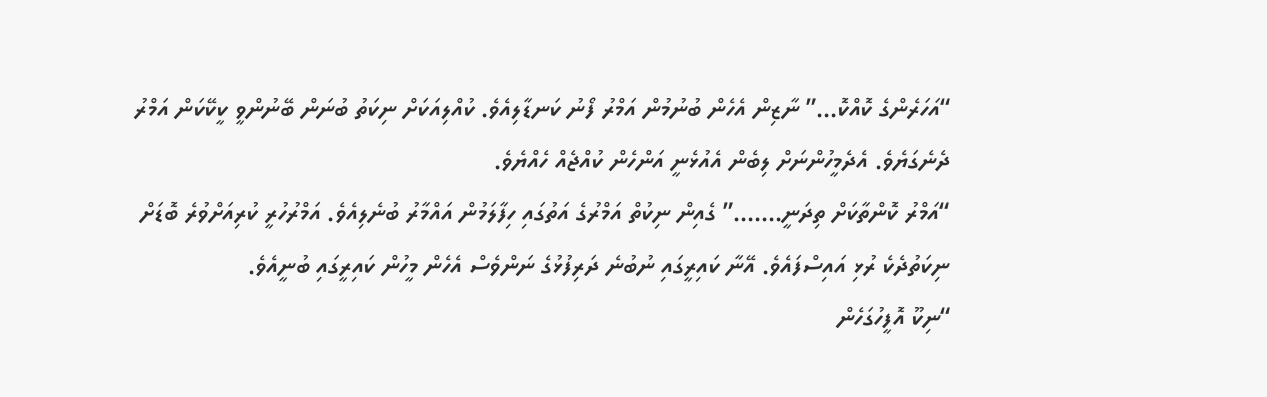“އަހަރެންގެ ކޮއްކޮ…” ނާޒިން އެހެން ބުނުމުން އަމްރު ފޯނު ކަނޑާލިއެވެ. ކުއްލިއަކަށް ނިކަތު ބުނަން ބޭނުންވީ ކީކޭކަން އަމްރު ދެނެގަޔެވެ. އެދެމީހުންނަށް ލިބެން އެއުޅެނީ އަންހެން ކުއްޖެއް ހެއްޔެވެ.
“އަމްރު ކޮންތާކަށް ތިދަނީ…….” ގެއިން ނިކުތް އަމްރުގެ އަތުގައި ހިފާލަމުން އައްމާރު ބުނެލިއެވެ. އަމްރުހުރީ ކުރިއަށްވުރެ ބޮޑަށް ނިކަތުދެކެ ރުޅި އައިސްފައެވެ. އޭނާ ކައިރީގައި ނުބުނެ ދަރިފުޅުގެ ނަންވެސް އެހެން މީހުން ކައިރީގައި ބުނީއެވެ.
“ނިކޫ އޮފީހުގަހެން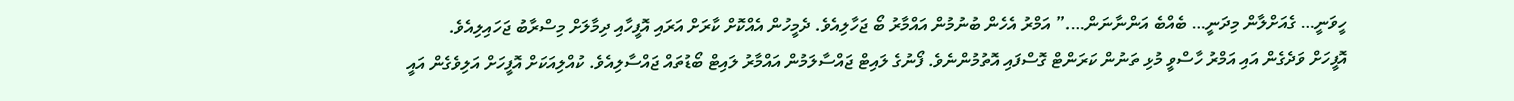ހީވަނީ… ގެއަށްލާން މިދަނީ… ބެއްބެ އަންނާނަން….” އަމްރު އެހެން ބުނުމުން އައްމާރު ބޯ ޖަހާލިއެވެ. ދެމީހުން އެއްކޮށް ކާރަށް އަރައި އޮފީހާއި ދިމާލަށް މިސްރާބު ޖަހައިލިއެވެ.
އޮފީހަށް ވަދެގެން އައި އަމްރު ހާސްވީ މުޅި ތަނުން ކަރަންޓް ގޮސްފައި އޮތުމުންނެވެ. ފޯނުގެ ލައިޓް ޖައްސާލަމުން އައްމާރު ލައިޓް ބޯޑުތައް ޖައްސާލިއެވެ. ކުއްލިއަކަށް އޮފީހަށް އަލިވެގެން އައީ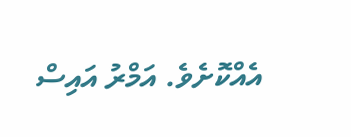އެއްކޮށެވެ. އަމްރު އައިސް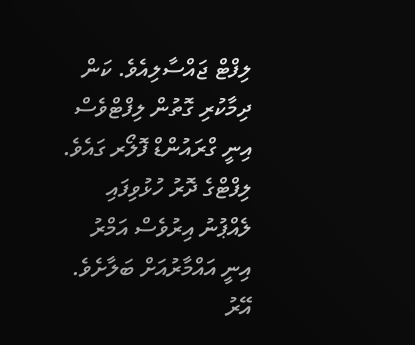ލިފްޓް ޖައްސާލިއެވެ. ކަން ދިމާކުރި ގޮތުން ލިފްޓްވެސް އިނީ ގްރައުންޑް ފޮލޯރ ގައެވެ. ލިފްޓްގެ ދޮރު ހުޅުވިފައި ލެއްޕުނު އިރުވެސް އަމްރު އިނީ އައްމާރުއަށް ބަލާށެވެ. އޭރު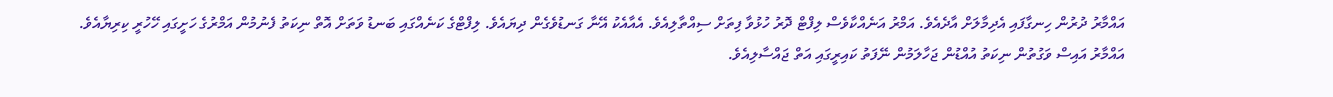އައްމާރު ދުރުން ހިނގާފައި އެދިމާލަށް އާދެއެވެ. އަމްރު އަނެއްކާވެސް ލިފްޓް ދޮރު ހުޅުވާ ފިތަށް ސިއްތާލިއެވެ. އެއާއެކު އޭނާ ގަނޑުވެގެން ދިޔައެވެ. ލިފްޓްގެ ކަނެއްގައި ބަނޑު ވަތަށް އޮތް ނިކަތު ފެނުމުން އަމްރުގެ ހަށީގައި ހޭހުރީ ކިރިޔާއެވެ. އައްމާރު އައިސް ވަގުތުން ނިކަތު އުއްޑުން ޖަހާލަމުން ނޭފަތު ކައިރީގައި އަތް ޖައްސާލިއެވެ.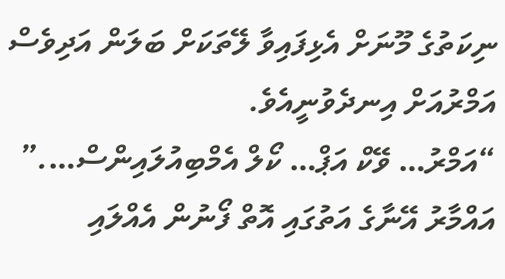ނިކަތުގެ މޫނަށް އެޅިފައިވާ ލޭތަކަށް ބަލަން އަދިވެސް އަމްރުއަށް އިނދެވުނީއެވެ.
“އަމްރު… ވޭކް އަޕް… ކޯލް އެމްބިއުލައިންސް….” އައްމާރު އޭނާގެ އަތުގައި އޮތް ފޯނުން އެއްލައި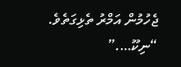ޖެހުމުން އަމްރު ތެޅިގަތެވެ.
“ނިކޫ….”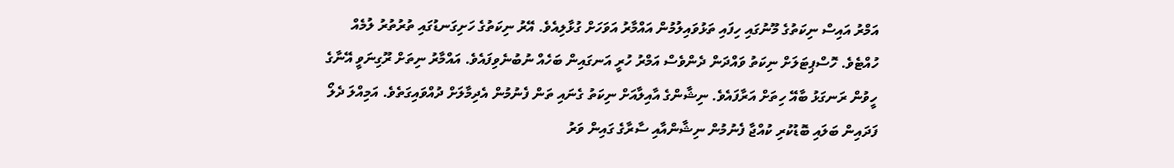އަމްރު އައިސް ނިކަތުގެ މޫނުގައި ހިފައި ތަޅުވައިލުމުން އައްމާރު އަވަހަށް ގުޅާލިއެވެ. އޭރު ނިކަތުގެ ހަށިގަނޑުގައި ތުރުތުރު ލުމެއް ހުއްޓެވެ. ހޮސްޕިޓަލަށް ނިކަތު ވައްދަން ދެންވެސް އަމްރު ހުރީ އަނގައިން ބަހެއް ނުބުނެވިފައެވެ. އައްމާރު ނިތަށް ރޫގިނަވީ އޭނާގެ ހީވުން ރަނގަޅު ބާއޭ ހިތަށް އަރާފައެވެ. ނިޝާންގެ އާއިލާއަށް ނިކަތު ގެނައި ތަން ފެނުމުން އެދިމާލަށް ދުއްވައިގަތެވެ. އަމިއްލަ ދެލޯ ފަދައިން ބަލައި ބޮޑުކުރި ކުއްޖާ ފެނުމުން ނިޝާންއާއި ސާރާގެ ގައިން ވަރު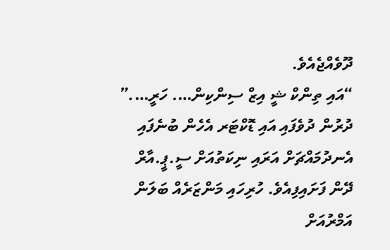ދޫވެއްޖެއެވެ.
“އައި ތިންކް ޝީ އިޒް ސިންކިން…. ހަރީ….” ދުރުން ދުވެފައި އައި ޑޮކްޓަރ އެހެން ބުނެފައި އެނދުމައްޗަށް އަރައި ނިކަތުއަށް ސީ.ޕީ.އާރް ދޭން ފަށައިފިއެވެ. ހުރިހައި މަންޒަރެއް ބަލަން އަމްރުއަށް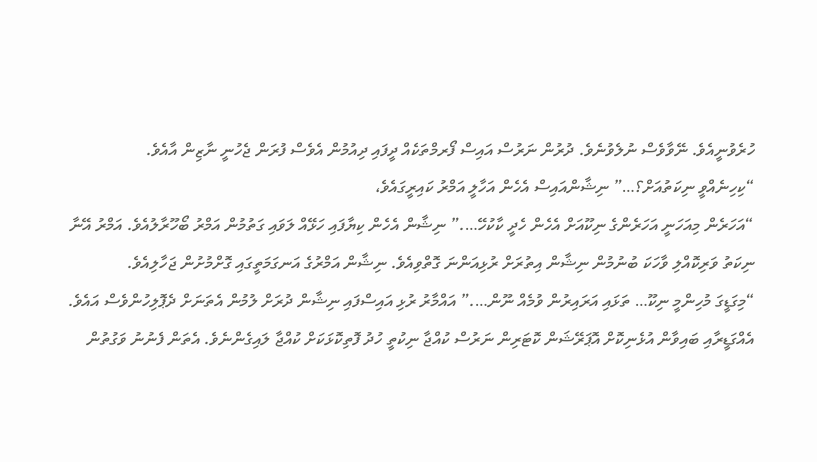ހުރެވުނީއެވެ. ނޭވާވެސް ނުލެވުނެވެ. ދުރުން ނަރުސް އައިސް ފޯރމްތަކެއް ދީފައި ދިއުމުން އެވެސް ފުރަން ޖެހުނީ ނާޒިން އާއެވެ.
“ކިހިނެއްވީ ނިކަތުއަށް؟…” ނިޝާންއައިސް އެހެން އަހާލީ އަމްރު ކައިރީގައެވެ،
“އަހަރެން މިއަހަނީ އަހަރެންގެ ނިކޫއަށް އެހެން ހެދީ ކާކުހޭ….” ނިޝާން އެހެން ކިޔާފައި ހަޅޭއް ލަވައި ގަތުމުން އަމްރު ބޯހޫރާލުއެވެ. އަމްރު އޭނާ ނިކަތު ވަރިކޮއްލި ވާހަކަ ބުނުމުން ނިޝާން އިތުރަށް ރުޅިއަންނަ ގޮތްވިއެވެ. ނިޝާން އަމްރުގެ އަނގަމަތީގައި ގޮށްމުށުން ޖަހާލިއެވެ.
“މިގަޑީގަ މުހިންމީ ނިކޫ… ތަޅައި އަރައިރުން ވުމެއް ނޫން….” އައްމާރު ރުޅި އައިސްފައި ނިޝާން ދުރަށް ލުމުން އެތަނަށް ދެޕޮލިހުންވެސް އައެވެ.
އެއްގަޑީރާއި ބައިވާން އުޅެނިކޮށް އޮޕަރޭޝަން ކޮޓަރިން ނަރުސް ކުއްޖާ ނިކުތީ ހުދު ފޮތިކޮޅަކަށް ކުއްޖާ ލައިގެންނެވެ. އެތަން ފެނުނު ވަގުތުން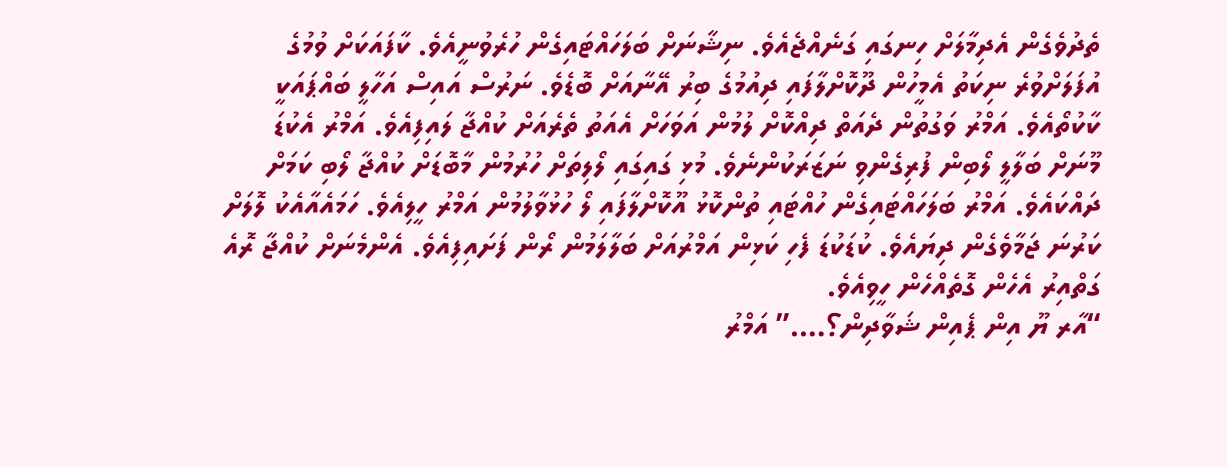ތެދުވެގެން އެދިމާލަށް ހިނގައި ގަނެއްޖެއެވެ. ނިޝާނަށް ބަލަހައްޓައިގެން ހުރެވުނީއެވެ. ކާފައަކަށް ވުމުގެ އުފަލަށްވުރެ ނިކަތު އެމީހުން ދޫކޮށްލާފައި ދިއުމުގެ ބިރު އޭނާއަށް ބޮޑެވެ. ނަރުސް އައިސް އަހާލީ ބައްޕައަކީ ކާކުތޯއެވެ. އަމްރު ވަގުތުން ދެއަތް ދިއްކޮށް ލުމުން އަވަހަށް އެއަތު ތެރެއަށް ކުއްޖާ ލައިފިއެވެ. އަމްރު އެކުޑަ މޫނަށް ބަލާލީ ލޯބިން ފުރިގެންވި ނަޒަރަކުންނެވެ. މުޅި ގައިގައި ލޯލިތަށް ހުރުމުން މާބޮޑަށް ކުއްޖާ ލޯބި ކަމަށް ދައްކައެވެ. އަމްރު ބަލަހައްޓައިގެން ހުއްޓައި ތުންކޮޅު އޫކޮށްލާފައި ލޯ ހުޅުވާލުމުން އަމްރު ހީލިއެވެ. ހަމައެއާއެކު ލޮލަށް ކަރުނަ ޖަމާވެގެން ދިޔައެވެ. ކުޑަކުޑަ ފެހި ކަޅިން އަމްރުއަށް ބަލާލަމުން ރޯން ފަށައިފިއެވެ. އެންމެނަށް ކުއްޖާ ރޮއެ ގަތްއިރު އެހެން ގޮތެއްހެން ހީވިއެވެ.
“އާރ ޔޫ އިން ޕެއިން ޝަވާދިން؟….” އަމްރު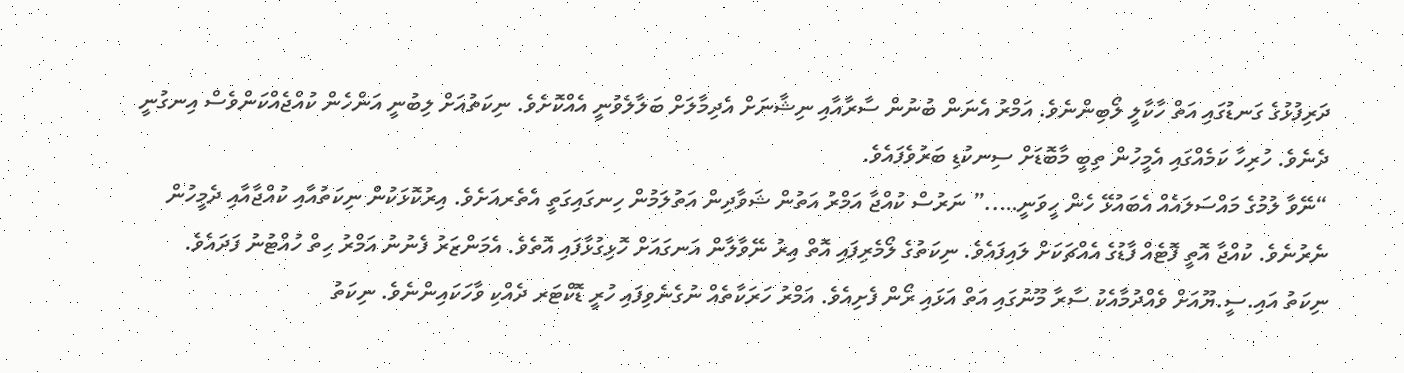ދަރިފުޅުގެ ގަނޑުގައި އަތް ހާކާލީ ލޯބިންނެވެ. އަމްރު އެނަން ބުނުން ސާރާއާއި ނިޝާނަށް އެދިމާލަށް ބަލާލެވުނީ އެއްކޮށެވެ. ނިކަތުއަށް ލިބުނީ އަންހެން ކުއްޖެއްކަންވެސް އިނގުނީ ދެނެވެ. ހުރިހާ ކަމެއްގައި އެމީހުން ތިބީ މާބޮޑަށް ސިނކުޑި ބަރުވެފައެވެ.
“ނޭވާ ލުމުގެ މައްސަލައެއް އެބައުޅޭ ހެން ހީވަނީ…..” ނަރުސް ކުއްޖާ އަމްރު އަތުން ޝަވާދިން އަތުލަމުން ހިނގައިގަތީ އެތެރއަށެވެ. އިރުކޮޅަކުން ނިކަތުއާއި ކުއްޖާއާއި ދެމީހުން ނެރުނެވެ. ކުއްޖާ އޮތީ ފޮޓެއް ފާޑުގެ އެއްޗަކަށް ލައިފައެވެ. ނިކަތުގެ ލޯމެރިފައި އޮތް އިރު ނޭވާލާން އަނގައަށް ހޮޅިގުޅާފައި އޮތެވެ. އެމަންޒަރު ފެނުނު އަމްރު ހިތް ހުއްޓުނު ފަދައެވެ.
ނިކަތު އައި.ސީ.ޔޫއަށް ވެއްދުމާއެކު ސާރާ މޫނުގައި އަތް އަޅައި ރޯން ފެށިއެވެ. އަމްރު ހަރަކާތެއް ނުގެނެވިފައި ހުރީ ޑޮކްޓަރ ދެއްކި ވާހަކައިންނެވެ. ނިކަތު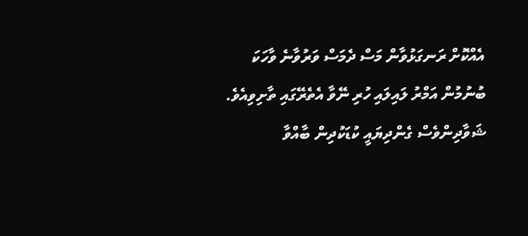އެއްކޮށް ރަނގަޅުވާން މަސް ދެމަސް ވަރުވާނެ ވާހަކަ ބުނުމުން އަމްރު ލައިލައި ހުރި ނޭވާ އެތެރޭގައި ތާށިވިއެވެ. ޝަވާދިންވެސް ގެންދިޔައީ ކުޑަކުދިން ބާއްވާ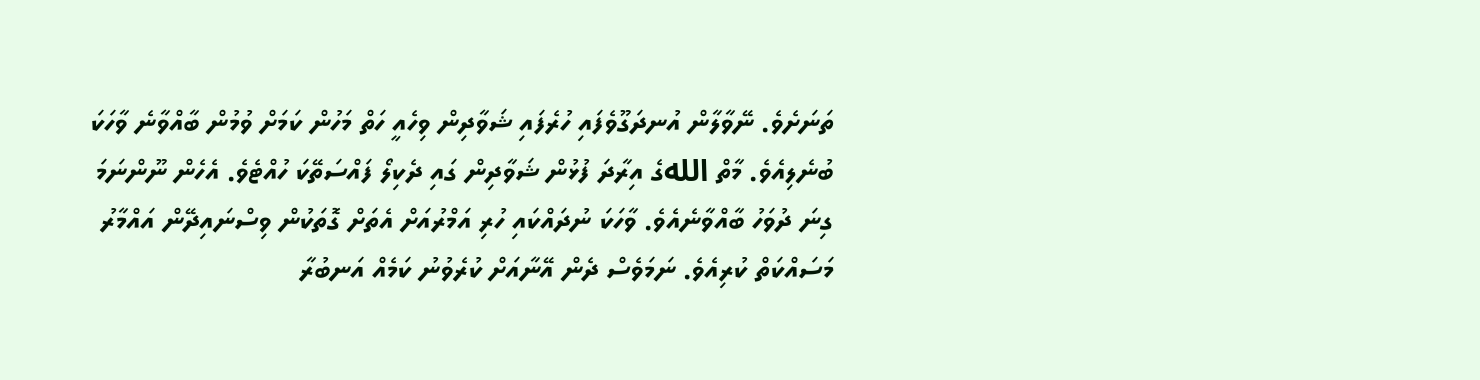ތަނަށެވެ. ނޭވާލާން އުނދަގޫވެފައި ހުރެފައި ޝަވާދިން ވިހެއީ ހަތް މަހުން ކަމަށް ވުމުން ބާއްވާނެ ވާހަކަ ބުނެލިއެވެ. މާތް اللهގެ އިރާދަ ފުޅުން ޝަވާދިން ގައި ދެކިލޯ ފައްސަތޭކަ ހުއްޓެވެ. އެހެން ނޫންނަމަ ގިނަ ދުވަހު ބާއްވާނެއެވެ. ވާހަކަ ނުދައްކައި ހުރި އަމްރުއަށް އެތަށް ގޮތަކުން ވިސްނައިދޭން އައްމާރު މަސައްކަތް ކުރިއެވެ. ނަމަވެސް ދެން އޭނާއަށް ކުރެވުނު ކަމެއް އަނބުރާ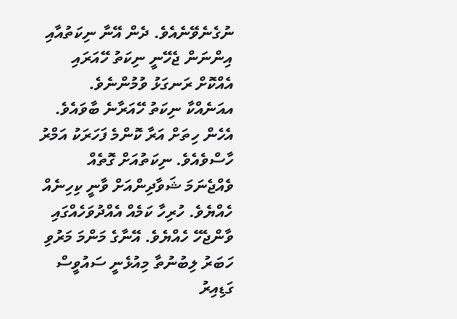ނުގެނެވޭނެއެވެ. ދެން އޭނާ ނިކަތުއާއި އިންނަން ޖެހޭނީ ނިކަތު ހޭއަރައި އެއްކޮށް ރަނގަޅު ވުމުންނެވެ. އއަނެއްކާ ނިކަތު ހޭއަރާނެ ބާވައެވެ. އެހެން ހިތަށް އަރާ ކޮންމެ ފަހަރަކު އަމްރު ހާސްވެއެވެ. ނިކަތުއަށް ގޮތެއް ވެއްޖެނަމަ ޝަވާދިންއަށް ވާނީ ކިހިނެއް ހެއްޔެވެ. ހުރިހާ ކަމެއް އެއްދުވަހެއްގައި ވާންޖެހޭ ހެއްޔެވެ. އޭނާގެ މަންމަ މަރުވި ހަބަރު ލިބުނުތާ މިއުޅެނީ ސައުވީސް ގަޑިއިރު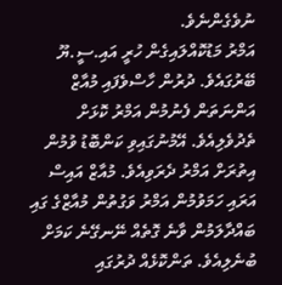ނުވެގެންނެވެ.
އަމްރު މަޑުކޮއްލައިގެން ހުރީ އައި.ސީ.ޔޫ ބޭރުގައެވެ. ދުރުން ހާސްވެފައި މުއާޒް އަންނަތަން ފެނުމުން އަމްރު ކޮޅަށް ތެދުވެލިއެވެ. އޭމުނުގައިވި ކަންބޮޑު ވުމުން އިތުރަށް އަމްރު ދެރަވިއެވެ. މުއާޒް އައިސް އަރައި ހަމަވުމުން އަމްރު ވަގުތުން މުއާޒްގެ ގައި ބައްދާލަމުން ވާނެ ގޮތެއް ނޭނގޭނެ ކަމަށް ބުނެލިއެވެ. ތަންކޮޅެއް ދުރުގައި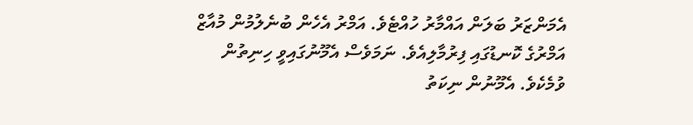އެމަންޒަރު ބަލަން އައްމާރު ހުއްޓެވެ. އަމްރު އެހެން ބުނެލުމުން މުއާޒް އަމްރުގެ ކޮނޑުގައި ފިރުމާލިއެވެ. ނަމަވެސް އެމޫނުގައިވީ ހިނިތުން ވުމެކެވެ. އެމޫނުން ނިކަތު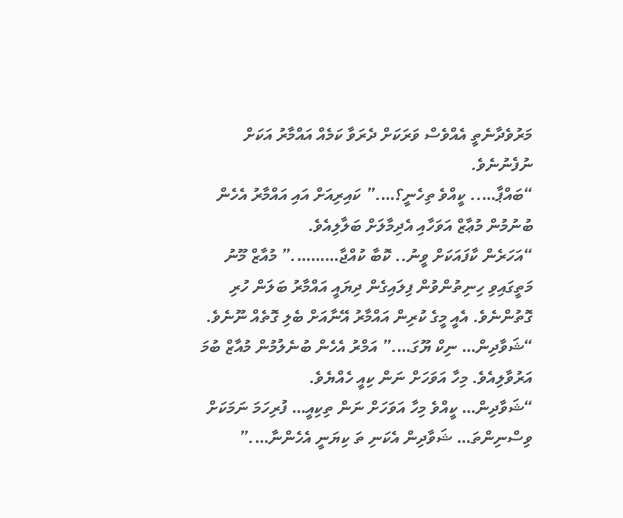މަރުވެދާނެތީ އެއްވެސް ވަރަކަށް ދެރަވާ ކަމެއް އައްމާރު އަކަށް ނުފެނުނެވެ.
“ބައްޕާ….. ކީއްވެ ތިހެނީ؟….” ކައިރިއަށް އައި އައްމާރު އެހެން ބުނުމުން މުޢާޒް އަވަހާއި އެދިމާލަށް ބަލާލިއެވެ.
“އަހަރެން ކާފައަކަށް ވީނު.. ކޮބާ ކުއްޖާ……….” މުއާޒް މޫނު މަތީގައިވި ހިނިތުންވުން ފިލައިގެން ދިޔައީ އައްމާރު ބަލަން ހުރި ގޮތުންނެވެ. އެއީ މީގެ ކުރިން އައްމާރު އޭނާއަށް ބެލި ގޮތެއް ނޫނެވެ.
“ޝަވާދިން… ނިކް ޔޫގަ….” އަމްރު އެހެން ބުނެލުމުން މުއާޒް ބުމަ އަރުވާލިއެވެ. މިހާ އަވަހަށް ނަން ކިއީ ހެއްޔެވެ.
“ޝަވާދިން… ކީއްވެ މިހާ އަވަހަށް ނަން ތިކިއީ… ފުރިހަމަ ނަމަކަށް ވިސްނިންތަ… ޝަވާދިން އެކަނި ތަ ކިޔަނީ އެހެންނާ….”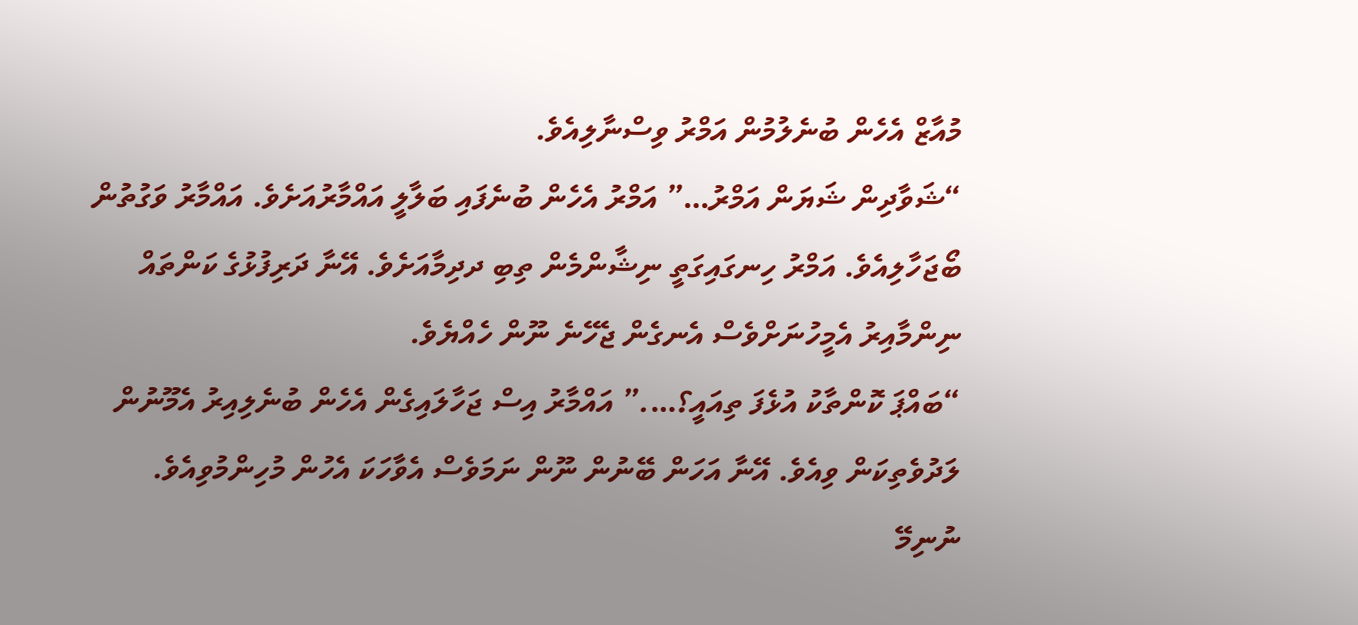މުއާޒް އެހެން ބުނެލުމުން އަމްރު ވިސްނާލިއެވެ.
“ޝަވާދިން ޝަޔަން އަމްރު…” އަމްރު އެހެން ބުނެފައި ބަލާލީ އައްމާރުއަށެވެ. އައްމާރު ވަގުތުން ބޯޖަހާލިއެވެ. އަމްރު ހިނގައިގަތީ ނިޝާންމެން ތިބި ދދިމާއަށެވެ. އޭނާ ދަރިފުޅުގެ ކަންތައް ނިންމާއިރު އެމީހުނަށްވެސް އެނގެން ޖެހޭނެ ނޫން ހެއްޔެވެ.
“ބައްޕަ ކޮންތާކު އުޅެފަ ތިއައީ؟….” އައްމާރު އިސް ޖަހާލައިގެން އެހެން ބުނެލިއިރު އެމޫނުން ލަދުވެތިކަން ވިއެވެ. އޭނާ އަހަން ބޭނުން ނޫން ނަމަވެސް އެވާހަކަ އެހުން މުހިންމުވިއެވެ.
ނުނިމޭ